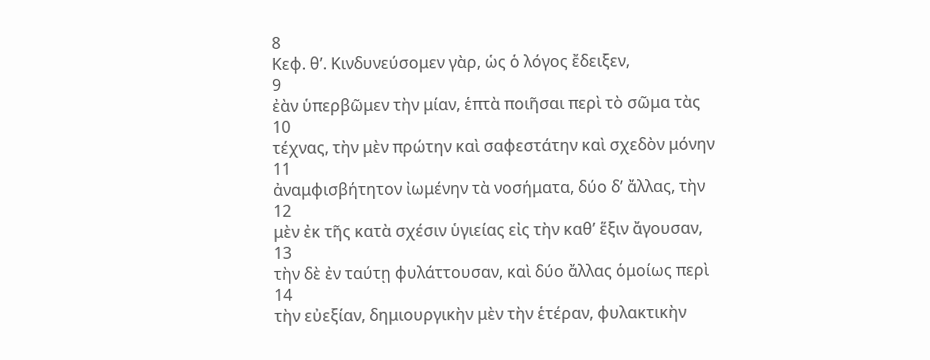8
Κεφ. θʹ. Κινδυνεύσομεν γὰρ, ὡς ὁ λόγος ἔδειξεν,
9
ἐὰν ὑπερβῶμεν τὴν μίαν, ἑπτὰ ποιῆσαι περὶ τὸ σῶμα τὰς
10
τέχνας, τὴν μὲν πρώτην καὶ σαφεστάτην καὶ σχεδὸν μόνην
11
ἀναμφισβήτητον ἰωμένην τὰ νοσήματα, δύο δ’ ἄλλας, τὴν
12
μὲν ἐκ τῆς κατὰ σχέσιν ὑγιείας εἰς τὴν καθ’ ἕξιν ἄγουσαν,
13
τὴν δὲ ἐν ταύτῃ φυλάττουσαν, καὶ δύο ἄλλας ὁμοίως περὶ
14
τὴν εὐεξίαν, δημιουργικὴν μὲν τὴν ἑτέραν, φυλακτικὴν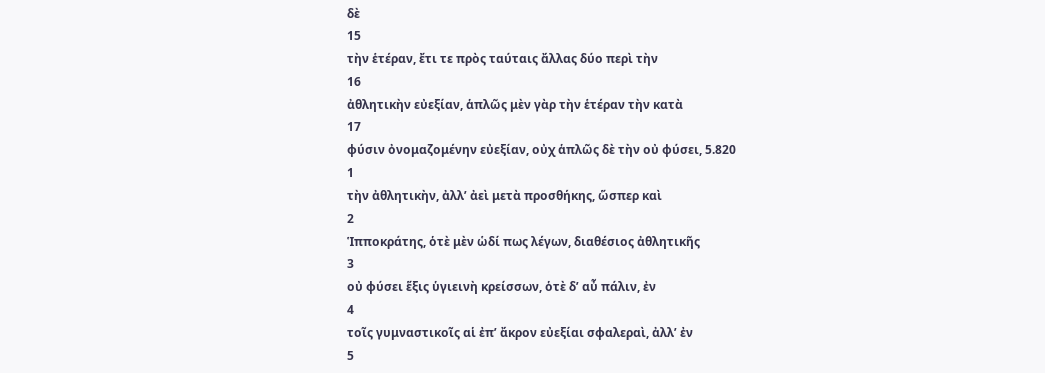δὲ
15
τὴν ἑτέραν, ἔτι τε πρὸς ταύταις ἄλλας δύο περὶ τὴν
16
ἀθλητικὴν εὐεξίαν, ἁπλῶς μὲν γὰρ τὴν ἑτέραν τὴν κατὰ
17
φύσιν ὀνομαζομένην εὐεξίαν, οὐχ ἁπλῶς δὲ τὴν οὐ φύσει, 5.820
1
τὴν ἀθλητικὴν, ἀλλ’ ἀεὶ μετὰ προσθήκης, ὥσπερ καὶ
2
Ἱπποκράτης, ὁτὲ μὲν ὡδί πως λέγων, διαθέσιος ἀθλητικῆς
3
οὐ φύσει ἕξις ὑγιεινὴ κρείσσων, ὁτὲ δ’ αὖ πάλιν, ἐν
4
τοῖς γυμναστικοῖς αἱ ἐπ’ ἄκρον εὐεξίαι σφαλεραὶ, ἀλλ’ ἐν
5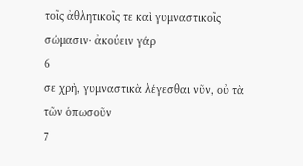τοῖς ἀθλητικοῖς τε καὶ γυμναστικοῖς σώμασιν· ἀκούειν γάρ
6
σε χρὴ, γυμναστικὰ λέγεσθαι νῦν, οὐ τὰ τῶν ὁπωσοῦν
7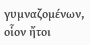γυμναζομένων, οἷον ἤτοι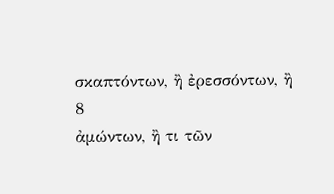σκαπτόντων, ἢ ἐρεσσόντων, ἢ
8
ἀμώντων, ἢ τι τῶν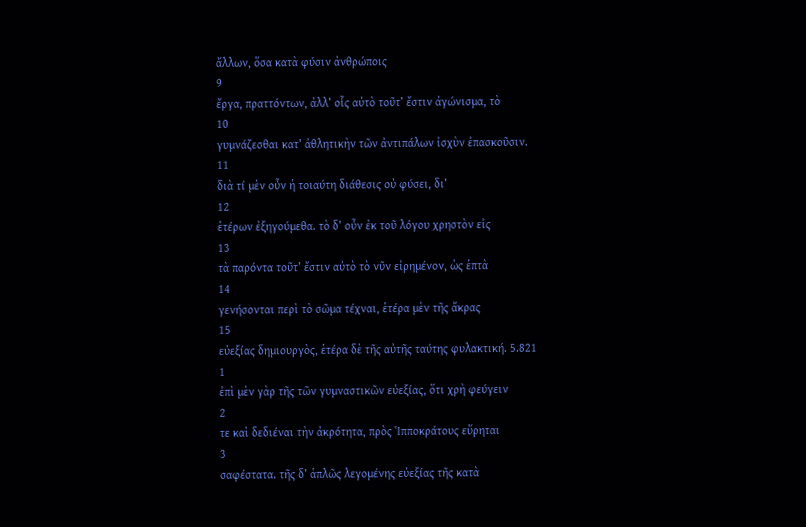ἄλλων, ὅσα κατὰ φύσιν ἀνθρώποις
9
ἔργα, πραττόντων, ἀλλ’ οἷς αὐτὸ τοῦτ’ ἔστιν ἀγώνισμα, τὸ
10
γυμνάζεσθαι κατ’ ἀθλητικὴν τῶν ἀντιπάλων ἰσχὺν ἐπασκοῦσιν.
11
διὰ τί μὲν οὖν ἡ τοιαύτη διάθεσις οὐ φύσει, δι’
12
ἑτέρων ἐξηγούμεθα. τὸ δ’ οὖν ἐκ τοῦ λόγου χρηστὸν εἰς
13
τὰ παρόντα τοῦτ’ ἔστιν αὐτὸ τὸ νῦν εἰρημένον, ὡς ἑπτὰ
14
γενήσονται περὶ τὸ σῶμα τέχναι, ἑτέρα μὲν τῆς ἄκρας
15
εὐεξίας δημιουργὸς, ἑτέρα δὲ τῆς αὐτῆς ταύτης φυλακτική. 5.821
1
ἐπὶ μὲν γὰρ τῆς τῶν γυμναστικῶν εὐεξίας, ὅτι χρὴ φεύγειν
2
τε καὶ δεδιέναι τὴν ἀκρότητα, πρὸς Ἱπποκράτους εὕρηται
3
σαφέστατα. τῆς δ’ ἁπλῶς λεγομένης εὐεξίας τῆς κατὰ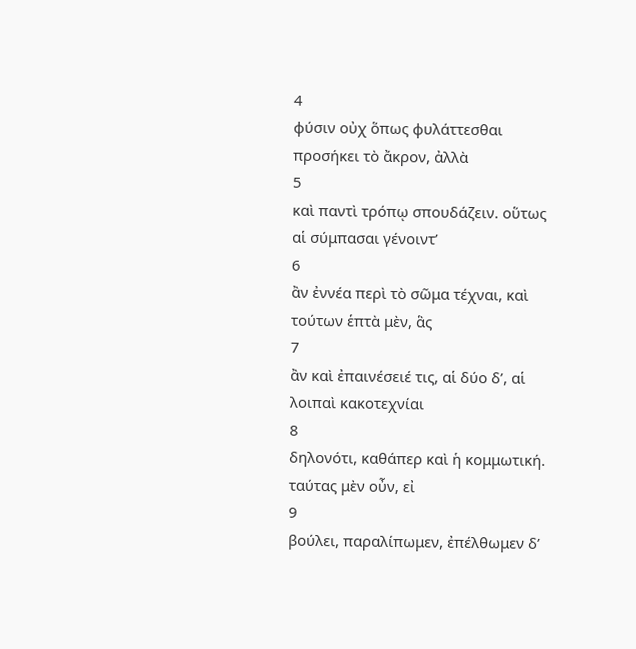4
φύσιν οὐχ ὅπως φυλάττεσθαι προσήκει τὸ ἄκρον, ἀλλὰ
5
καὶ παντὶ τρόπῳ σπουδάζειν. οὕτως αἱ σύμπασαι γένοιντ’
6
ἂν ἐννέα περὶ τὸ σῶμα τέχναι, καὶ τούτων ἑπτὰ μὲν, ἃς
7
ἂν καὶ ἐπαινέσειέ τις, αἱ δύο δ’, αἱ λοιπαὶ κακοτεχνίαι
8
δηλονότι, καθάπερ καὶ ἡ κομμωτική. ταύτας μὲν οὖν, εἰ
9
βούλει, παραλίπωμεν, ἐπέλθωμεν δ’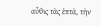αὖθις τὰς ἑπτὰ, τὴν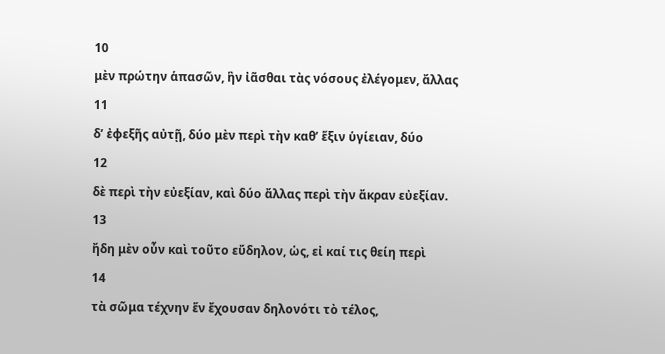10
μὲν πρώτην ἁπασῶν, ἣν ἰᾶσθαι τὰς νόσους ἐλέγομεν, ἄλλας
11
δ’ ἐφεξῆς αὐτῇ, δύο μὲν περὶ τὴν καθ’ ἕξιν ὑγίειαν, δύο
12
δὲ περὶ τὴν εὐεξίαν, καὶ δύο ἄλλας περὶ τὴν ἄκραν εὐεξίαν.
13
ἤδη μὲν οὖν καὶ τοῦτο εὔδηλον, ὡς, εἰ καί τις θείη περὶ
14
τὰ σῶμα τέχνην ἕν ἔχουσαν δηλονότι τὸ τέλος,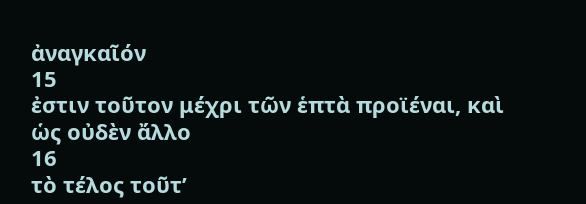ἀναγκαῖόν
15
ἐστιν τοῦτον μέχρι τῶν ἑπτὰ προϊέναι, καὶ ὡς οὐδὲν ἄλλο
16
τὸ τέλος τοῦτ’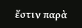ἔστιν παρὰ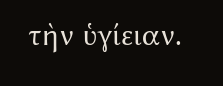τὴν ὑγίειαν.